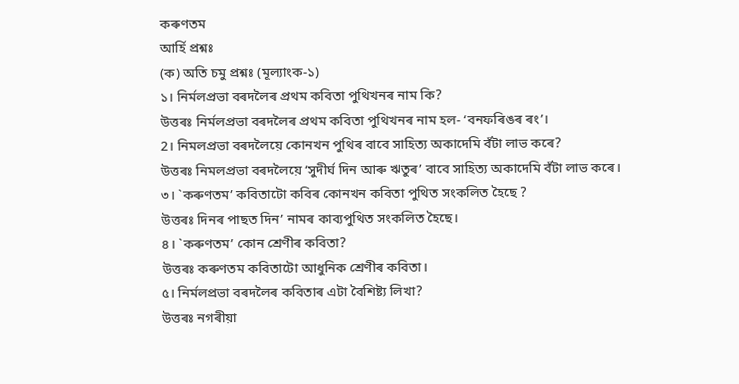কৰুণতম
আৰ্হি প্ৰশ্নঃ
(ক) অতি চমু প্ৰশ্নঃ (মূল্যাংক-১)
১। নিৰ্মলপ্ৰভা বৰদলৈৰ প্ৰথম কবিতা পুথিখনৰ নাম কি?
উত্তৰঃ নিৰ্মলপ্ৰভা বৰদলৈৰ প্ৰথম কবিতা পুথিখনৰ নাম হল- ‘বনফৰিঙৰ ৰং’।
2। নিমলপ্ৰভা বৰদলৈয়ে কোনখন পুথিৰ বাবে সাহিত্য অকাদেমি বঁটা লাভ কৰে?
উত্তৰঃ নিমলপ্ৰভা বৰদলৈয়ে ‘সুদীৰ্ঘ দিন আৰু ঋতুৰ’ বাবে সাহিত্য অকাদেমি বঁটা লাভ কৰে।
৩। `কৰুণতম’ কবিতাটো কবিৰ কোনখন কবিতা পুথিত সংকলিত হৈছে ?
উত্তৰঃ দিনৰ পাছত দিন’ নামৰ কাব্যপুথিত সংকলিত হৈছে।
৪। `কৰুণতম’ কোন শ্ৰেণীৰ কবিতা?
উত্তৰঃ কৰুণতম কবিতাটো আধুনিক শ্ৰেণীৰ কবিতা।
৫। নিৰ্মলপ্ৰভা বৰদলৈৰ কবিতাৰ এটা বৈশিষ্ট্য লিখা?
উত্তৰঃ নগৰীয়া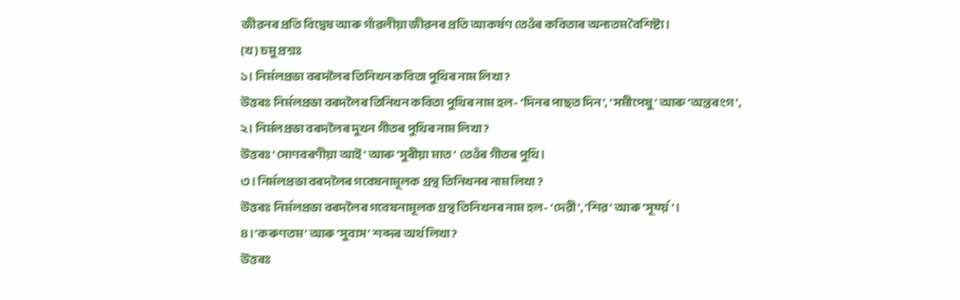জীৱনৰ প্ৰতি বিদ্বেষ আৰু গাঁৱলীয়া জীৱনৰ প্ৰতি আকর্ষণ তেওঁৰ কবিতাৰ অন্যতম বৈশিষ্ট্য।
(খ) চমু প্ৰশ্নঃ
১। নিৰ্মলপ্ৰভা বৰদলৈৰ তিনিখন কবিতা পুথিৰ নাম লিখা ?
উত্তৰঃ নিৰ্মলপ্ৰভা বৰদলৈৰ তিনিখন কবিতা পুথিৰ নাম হল- ‘দিনৰ পাছত দিন’, ‘সমীপেষু’ আৰু ‘অন্তৰংগ’,
২। নিৰ্মলপ্ৰভা বৰদলৈৰ দুখন গীতৰ পুথিৰ নাম লিখা ?
উত্তৰঃ ‘সোণবৰণীয়া আই’ আৰু ‘সুৰীয়া মাত’ তেওঁৰ গীতৰ পুথি।
৩। নিৰ্মলপ্ৰভা বৰদলৈৰ গবেষনামূলক গ্ৰন্থ তিনিখনৰ নাম লিখা ?
উত্তৰঃ নিৰ্মলপ্ৰভা বৰদলৈৰ গবেষনামূলক গ্ৰন্থ তিনিখনৰ নাম হল- ‘দেৱী’, ‘শিৱ’ আৰু ‘সূৰ্য্য়’।
৪।’কৰুণতম’ আৰু ‘সুবাস’ শব্দৰ অৰ্থ লিখা?
উত্তৰঃ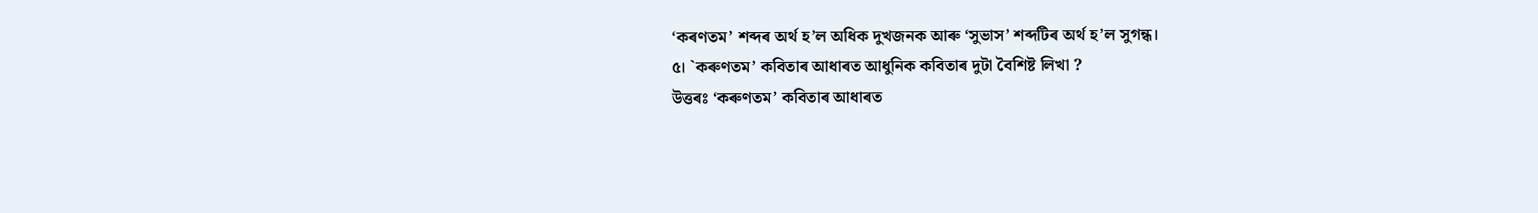‘কৰণতম’ শব্দৰ অৰ্থ হ’ল অধিক দুখজনক আৰু ‘সুভাস’ শব্দটিৰ অৰ্থ হ’ল সুগন্ধ।
৫। `কৰুণতম’ কবিতাৰ আধাৰত আধুনিক কবিতাৰ দুটা বৈশিষ্ট লিখা ?
উত্তৰঃ ‘কৰুণতম’ কবিতাৰ আধাৰত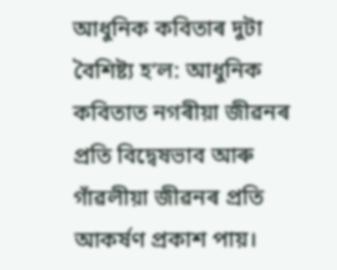আধুনিক কবিতাৰ দুটা বৈশিষ্ট্য হ’ল: আধুনিক কবিতাত নগৰীয়া জীৱনৰ প্রতি বিদ্বেষভাব আৰু গাঁৱলীয়া জীৱনৰ প্ৰতি আকর্ষণ প্রকাশ পায়।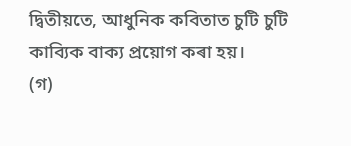দ্বিতীয়তে, আধুনিক কবিতাত চুটি চুটি কাব্যিক বাক্য প্রয়োগ কৰা হয়।
(গ)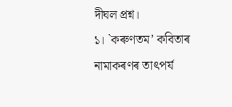দীঘল প্ৰশ্ন।
১। `কৰুণতম’ কবিতাৰ নামাকৰণৰ তাৎপৰ্য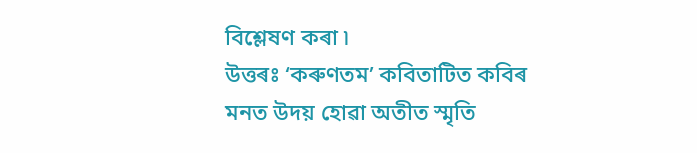বিশ্লেষণ কৰা ৷
উত্তৰঃ ‘কৰুণতম’ কবিতাটিত কবিৰ মনত উদয় হোৱা অতীত স্মৃতি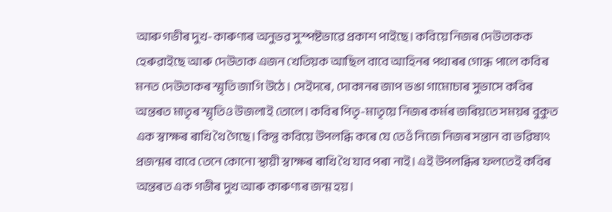আৰু গভীৰ দুখ-কাৰুণ্যৰ অনুভৱ সুস্পষ্টভাৱে প্ৰকাশ পাইছে। কবিয়ে নিজৰ দেউতাকক হেৰুৱাইছে আৰু দেউতাক এজন খেতিয়ক আছিল বাবে আহিনৰ পথাৰৰ গোন্ধ পালে কবিৰ মনত দেউতাকৰ স্মৃতি জাগি উঠে। সেইদৰে, দোকানৰ জাপ ভঙা গামোচাৰ সুভাসে কবিৰ অন্তৰত মাতৃৰ স্মৃতিও উজলাই তোলে। কবিৰ পিতৃ-মাতৃয়ে নিজৰ কৰ্মৰ জৰিয়তে সময়ৰ বুকুত এক স্বাক্ষৰ ৰাখি থৈ গৈছে। কিন্তু কবিয়ে উপলব্ধি কৰে যে তেওঁ নিজে নিজৰ সন্তান বা ভৱিষ্যৎ প্ৰজন্মৰ বাবে তেনে কোনো স্থায়ী স্বাক্ষৰ ৰাখি থৈ যাব পৰা নাই। এই উপলব্ধিৰ ফলতেই কবিৰ অন্তৰত এক গভীৰ দুখ আৰু কাৰুণ্যৰ জন্ম হয়।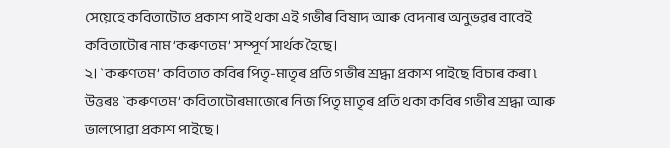সেয়েহে কবিতাটোত প্ৰকাশ পাই থকা এই গভীৰ বিষাদ আৰু বেদনাৰ অনুভৱৰ বাবেই কবিতাটোৰ নাম ‘কৰুণতম’ সম্পূৰ্ণ সাৰ্থক হৈছে।
২। `কৰুণতম’ কবিতাত কবিৰ পিতৃ-মাতৃৰ প্ৰতি গভীৰ শ্ৰদ্ধা প্ৰকাশ পাইছে বিচাৰ কৰা ৷
উত্তৰঃ `কৰুণতম’ কবিতাটোৰমাজেৰে নিজ পিতৃ মাতৃৰ প্ৰতি থকা কবিৰ গভীৰ শ্ৰদ্ধা আৰু ভালপোৱা প্ৰকাশ পাইছে ।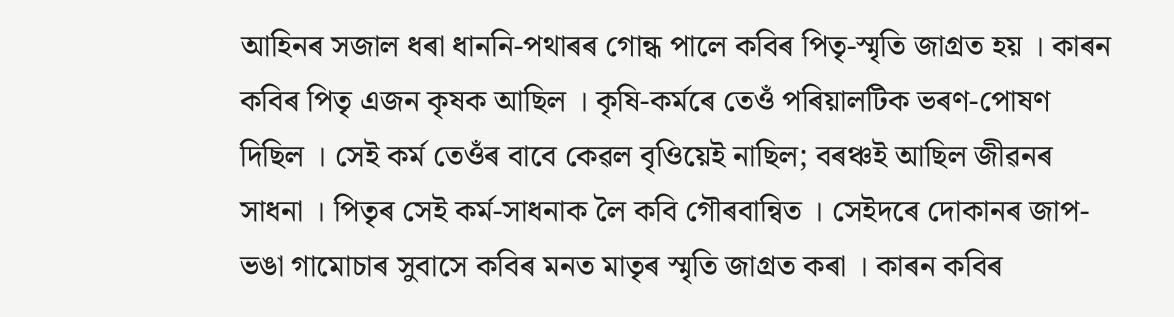আহিনৰ সজাল ধৰা ধাননি-পথাৰৰ গোন্ধ পালে কবিৰ পিতৃ-স্মৃতি জাগ্ৰত হয় । কাৰন কবিৰ পিতৃ এজন কৃষক আছিল । কৃষি-কৰ্মৰে তেওঁ পৰিয়ালটিক ভৰণ-পোষণ দিছিল । সেই কৰ্ম তেওঁৰ বাবে কেৱল বৃওিয়েই নাছিল; বৰঞ্চই আছিল জীৱনৰ সাধনা । পিতৃৰ সেই কৰ্ম-সাধনাক লৈ কবি গৌৰবান্বিত । সেইদৰে দোকানৰ জাপ-ভঙা গামোচাৰ সুবাসে কবিৰ মনত মাতৃৰ স্মৃতি জাগ্ৰত কৰা । কাৰন কবিৰ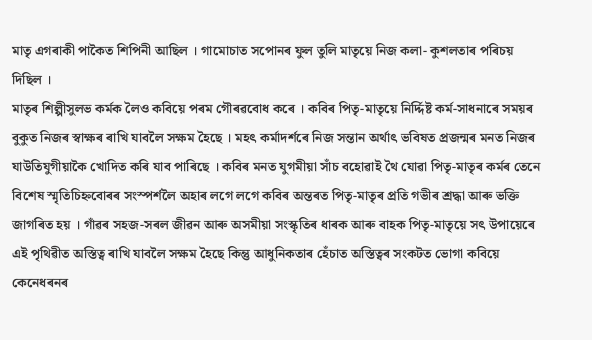মাতৃ এগৰাকী পাকৈত শিপিনী আছিল । গামোচাত সপোনৰ ফুল তুলি মাতৃয়ে নিজ কলা- কুশলতাৰ পৰিচয় দিছিল ।
মাতৃৰ শিল্পীসুলভ কৰ্মক লৈও কবিয়ে পৰম গৌৰৱবোধ কৰে । কবিৰ পিতৃ-মাতৃয়ে নিৰ্দ্দিষ্ট কৰ্ম-সাধনাৰে সময়ৰ বুকুত নিজৰ স্বাক্ষৰ ৰাখি যাবলৈ সক্ষম হৈছে । মহৎ কৰ্মাদৰ্শৰে নিজ সন্তান অৰ্থাৎ ভবিষত প্ৰজন্মৰ মনত নিজৰ যাউতিযুগীয়াকৈ খোদিত কৰি যাব পাৰিছে । কবিৰ মনত যুগমীয়া সাঁচ বহোৱাই থৈ যোৱা পিতৃ-মাতৃৰ কৰ্মৰ তেনে বিশেষ স্মৃতিচিহ্নবোৰৰ সংস্পৰ্শলৈ অহাৰ লগে লগে কবিৰ অন্তৰত পিতৃ-মাতৃৰ প্ৰতি গভীৰ শ্ৰদ্ধা আৰু ভক্তি জাগৰিত হয় । গাঁৱৰ সহজ-সৰল জীৱন আৰু অসমীয়া সংস্কৃতিৰ ধাৰক আৰু বাহক পিতৃ-মাতৃয়ে সৎ উপায়েৰে এই পৃথিৱীত অস্তিত্ব ৰাখি যাবলৈ সক্ষম হৈছে কিন্তু আধুনিকতাৰ হেঁচাত অস্তিত্বৰ সংকটত ভোগা কবিয়ে কেনেধৰনৰ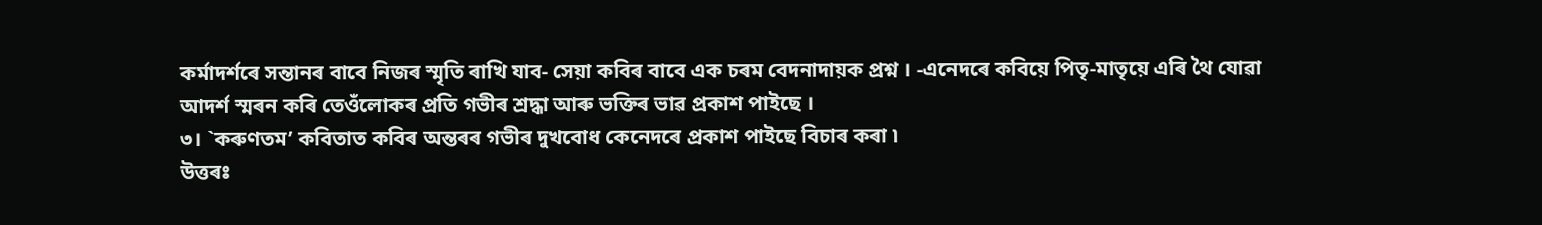কৰ্মাদৰ্শৰে সন্তানৰ বাবে নিজৰ স্মৃতি ৰাখি যাব- সেয়া কবিৰ বাবে এক চৰম বেদনাদায়ক প্ৰশ্ন । -এনেদৰে কবিয়ে পিতৃ-মাতৃয়ে এৰি থৈ যোৱা আদৰ্শ স্মৰন কৰি তেওঁলোকৰ প্ৰতি গভীৰ শ্ৰদ্ধা আৰু ভক্তিৰ ভাৱ প্ৰকাশ পাইছে ।
৩। `কৰুণতম’ কবিতাত কবিৰ অন্তৰৰ গভীৰ দুখবোধ কেনেদৰে প্ৰকাশ পাইছে বিচাৰ কৰা ৷
উত্তৰঃ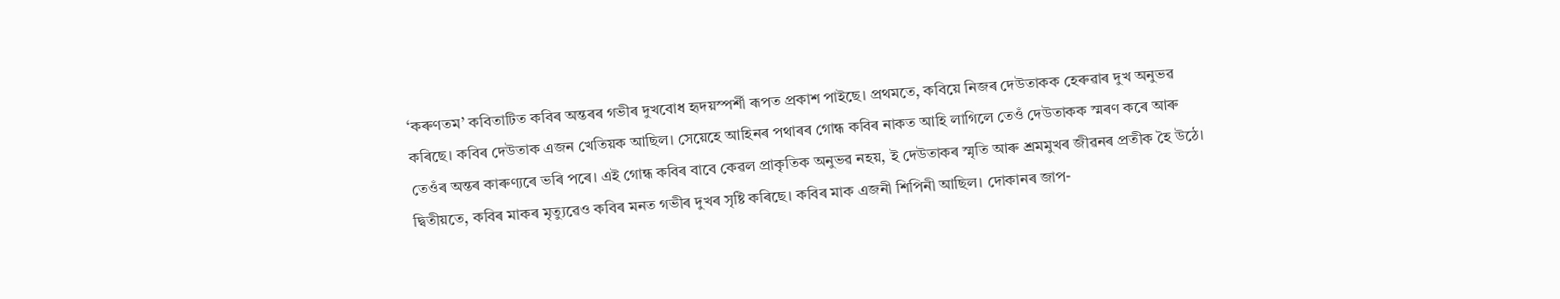‘কৰুণতম’ কবিতাটিত কবিৰ অন্তৰৰ গভীৰ দুখবোধ হৃদয়স্পৰ্শী ৰূপত প্ৰকাশ পাইছে। প্ৰথমতে, কবিয়ে নিজৰ দেউতাকক হেৰুৱাৰ দুখ অনুভৱ কৰিছে। কবিৰ দেউতাক এজন খেতিয়ক আছিল। সেয়েহে আহিনৰ পথাৰৰ গোন্ধ কবিৰ নাকত আহি লাগিলে তেওঁ দেউতাকক স্মৰণ কৰে আৰু তেওঁৰ অন্তৰ কাৰুণ্যৰে ভৰি পৰে। এই গোন্ধ কবিৰ বাবে কেৱল প্ৰাকৃতিক অনুভৱ নহয়, ই দেউতাকৰ স্মৃতি আৰু শ্ৰমমুখৰ জীৱনৰ প্ৰতীক হৈ উঠে।
দ্বিতীয়তে, কবিৰ মাকৰ মৃত্যুৱেও কবিৰ মনত গভীৰ দুখৰ সৃষ্টি কৰিছে। কবিৰ মাক এজনী শিপিনী আছিল। দোকানৰ জাপ-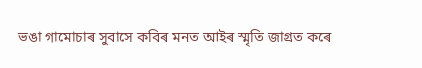ভঙা গামোচাৰ সুবাসে কবিৰ মনত আইৰ স্মৃতি জাগ্ৰত কৰে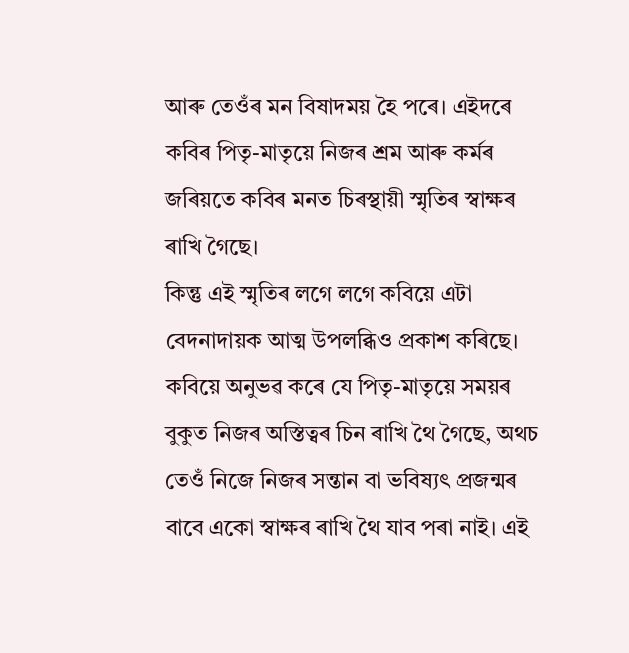আৰু তেওঁৰ মন বিষাদময় হৈ পৰে। এইদৰে কবিৰ পিতৃ-মাতৃয়ে নিজৰ শ্ৰম আৰু কৰ্মৰ জৰিয়তে কবিৰ মনত চিৰস্থায়ী স্মৃতিৰ স্বাক্ষৰ ৰাখি গৈছে।
কিন্তু এই স্মৃতিৰ লগে লগে কবিয়ে এটা বেদনাদায়ক আত্ম উপলব্ধিও প্ৰকাশ কৰিছে। কবিয়ে অনুভৱ কৰে যে পিতৃ-মাতৃয়ে সময়ৰ বুকুত নিজৰ অস্তিত্বৰ চিন ৰাখি থৈ গৈছে, অথচ তেওঁ নিজে নিজৰ সন্তান বা ভবিষ্যৎ প্ৰজন্মৰ বাবে একো স্বাক্ষৰ ৰাখি থৈ যাব পৰা নাই। এই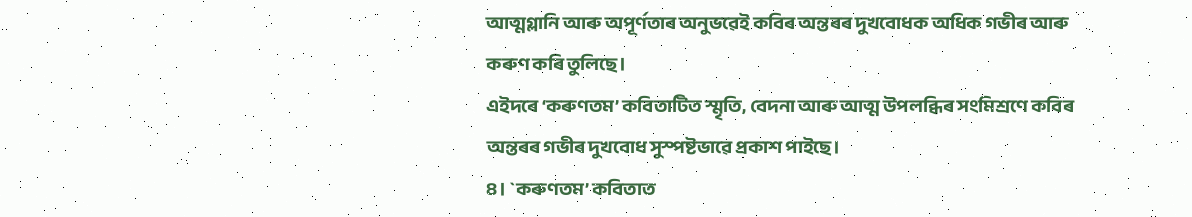আত্মগ্লানি আৰু অপূৰ্ণতাৰ অনুভৱেই কবিৰ অন্তৰৰ দুখবোধক অধিক গভীৰ আৰু কৰুণ কৰি তুলিছে।
এইদৰে ‘কৰুণতম’ কবিতাটিত স্মৃতি, বেদনা আৰু আত্ম উপলব্ধিৰ সংমিশ্ৰণে কবিৰ অন্তৰৰ গভীৰ দুখবোধ সুস্পষ্টভাৱে প্ৰকাশ পাইছে।
৪। `কৰুণতম’ কবিতাত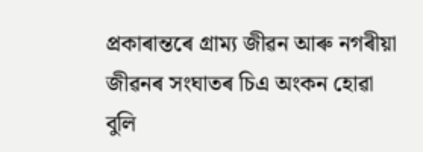প্ৰকাৰান্তৰে গ্ৰাম্য জীৱন আৰু নগৰীয়া জীৱনৰ সংঘাতৰ চিএ অংকন হোৱা বুলি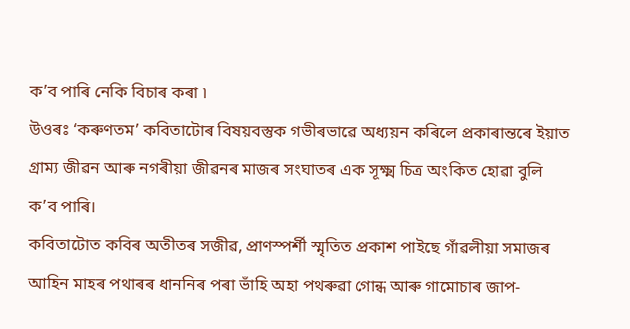ক’ব পাৰি নেকি বিচাৰ কৰা ৷
উওৰঃ ‘কৰুণতম’ কবিতাটোৰ বিষয়বস্তুক গভীৰভাৱে অধ্যয়ন কৰিলে প্ৰকাৰান্তৰে ইয়াত গ্ৰাম্য জীৱন আৰু নগৰীয়া জীৱনৰ মাজৰ সংঘাতৰ এক সূক্ষ্ম চিত্ৰ অংকিত হোৱা বুলি ক’ব পাৰি।
কবিতাটোত কবিৰ অতীতৰ সজীৱ, প্ৰাণস্পৰ্শী স্মৃতিত প্ৰকাশ পাইছে গাঁৱলীয়া সমাজৰ আহিন মাহৰ পথাৰৰ ধাননিৰ পৰা ভাঁহি অহা পথৰুৱা গোন্ধ আৰু গামোচাৰ জাপ-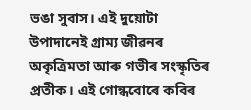ভঙা সুবাস। এই দুয়োটা উপাদানেই গ্ৰাম্য জীৱনৰ অকৃত্ৰিমতা আৰু গভীৰ সংস্কৃতিৰ প্ৰতীক। এই গোন্ধবোৰে কবিৰ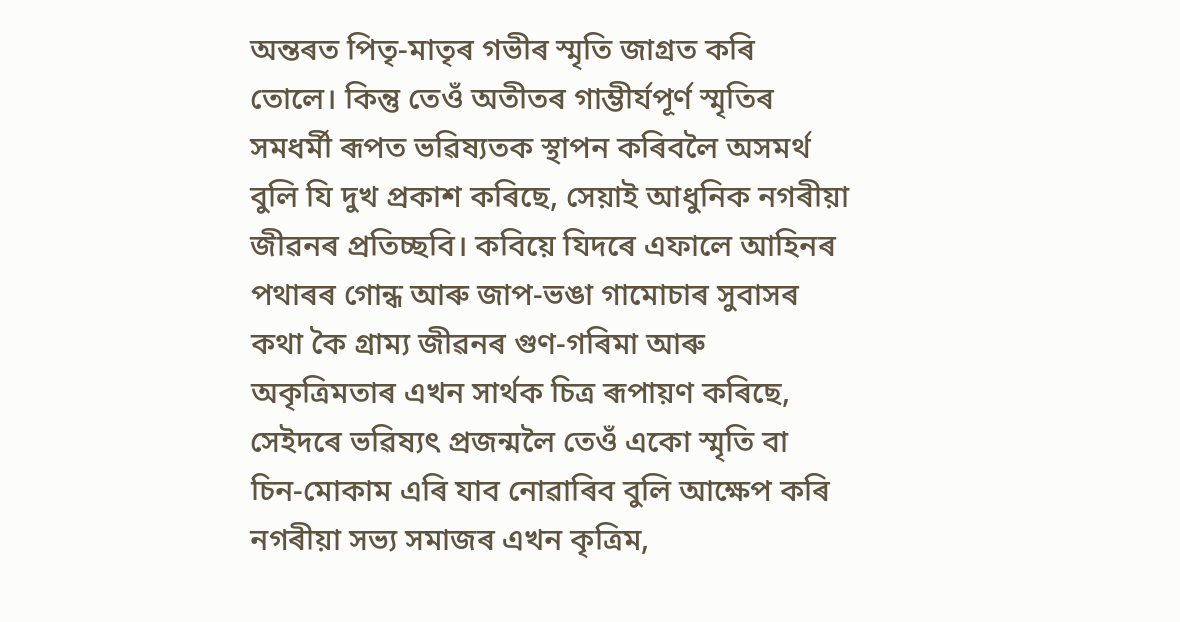অন্তৰত পিতৃ-মাতৃৰ গভীৰ স্মৃতি জাগ্ৰত কৰি তোলে। কিন্তু তেওঁ অতীতৰ গাম্ভীৰ্যপূৰ্ণ স্মৃতিৰ সমধৰ্মী ৰূপত ভৱিষ্যতক স্থাপন কৰিবলৈ অসমৰ্থ বুলি যি দুখ প্ৰকাশ কৰিছে, সেয়াই আধুনিক নগৰীয়া জীৱনৰ প্ৰতিচ্ছবি। কবিয়ে যিদৰে এফালে আহিনৰ পথাৰৰ গোন্ধ আৰু জাপ-ভঙা গামোচাৰ সুবাসৰ কথা কৈ গ্ৰাম্য জীৱনৰ গুণ-গৰিমা আৰু অকৃত্ৰিমতাৰ এখন সার্থক চিত্ৰ ৰূপায়ণ কৰিছে, সেইদৰে ভৱিষ্যৎ প্ৰজন্মলৈ তেওঁ একো স্মৃতি বা চিন-মোকাম এৰি যাব নোৱাৰিব বুলি আক্ষেপ কৰি নগৰীয়া সভ্য সমাজৰ এখন কৃত্ৰিম,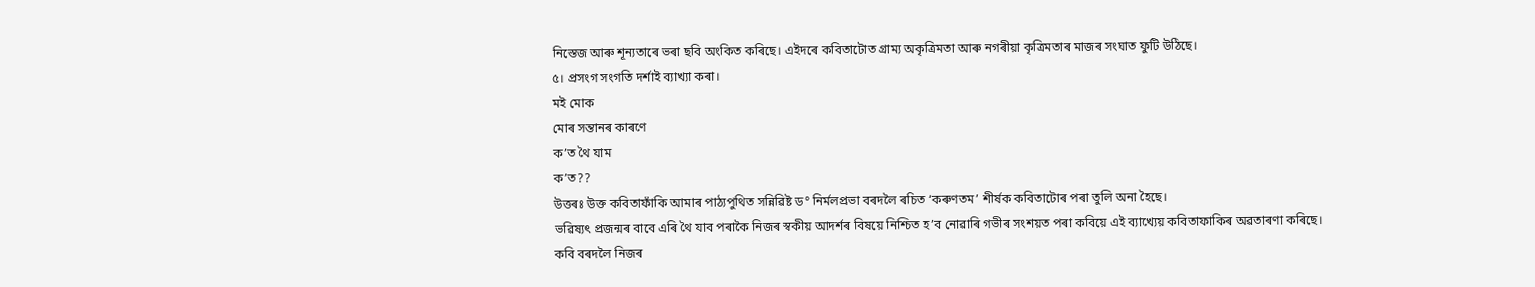নিস্তেজ আৰু শূন্যতাৰে ভৰা ছবি অংকিত কৰিছে। এইদৰে কবিতাটোত গ্ৰাম্য অকৃত্রিমতা আৰু নগৰীয়া কৃত্ৰিমতাৰ মাজৰ সংঘাত ফুটি উঠিছে।
৫। প্রসংগ সংগতি দর্শাই ব্যাখ্যা কৰা।
মই মোক
মোৰ সন্তানৰ কাৰণে
ক’ত থৈ যাম
ক’ত??
উত্তৰঃ উক্ত কবিতাফাঁকি আমাৰ পাঠ্যপুথিত সন্নিৱিষ্ট ড° নিৰ্মলপ্ৰভা বৰদলৈ ৰচিত ‘কৰুণতম’ শীৰ্ষক কবিতাটোৰ পৰা তুলি অনা হৈছে।
ভৱিষ্যৎ প্ৰজন্মৰ বাবে এৰি থৈ যাব পৰাকৈ নিজৰ স্বকীয় আদৰ্শৰ বিষয়ে নিশ্চিত হ’ব নোৱাৰি গভীৰ সংশয়ত পৰা কবিয়ে এই ব্যাখ্যেয় কবিতাফাকিৰ অৱতাৰণা কৰিছে।
কবি বৰদলৈ নিজৰ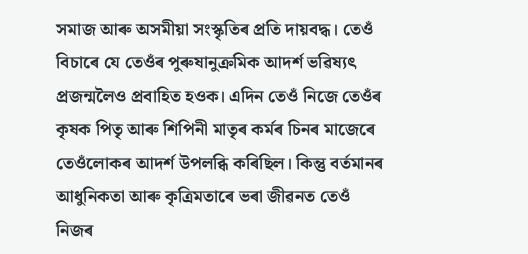সমাজ আৰু অসমীয়া সংস্কৃতিৰ প্ৰতি দায়বদ্ধ। তেওঁ বিচাৰে যে তেওঁৰ পুৰুষানুক্ৰমিক আদৰ্শ ভৱিষ্যৎ প্ৰজন্মলৈও প্ৰবাহিত হওক। এদিন তেওঁ নিজে তেওঁৰ কৃষক পিতৃ আৰু শিপিনী মাতৃৰ কৰ্মৰ চিনৰ মাজেৰে তেওঁলোকৰ আদৰ্শ উপলব্ধি কৰিছিল। কিন্তু বৰ্তমানৰ আধুনিকতা আৰু কৃত্ৰিমতাৰে ভৰা জীৱনত তেওঁ নিজৰ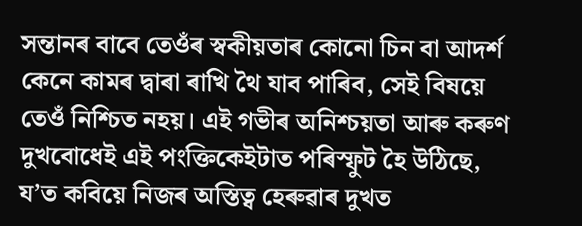সন্তানৰ বাবে তেওঁৰ স্বকীয়তাৰ কোনো চিন বা আদৰ্শ কেনে কামৰ দ্বাৰা ৰাখি থৈ যাব পাৰিব, সেই বিষয়ে তেওঁ নিশ্চিত নহয়। এই গভীৰ অনিশ্চয়তা আৰু কৰুণ দুখবোধেই এই পংক্তিকেইটাত পৰিস্ফুট হৈ উঠিছে, য’ত কবিয়ে নিজৰ অস্তিত্ব হেৰুৱাৰ দুখত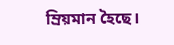ম্ৰিয়মান হৈছে।